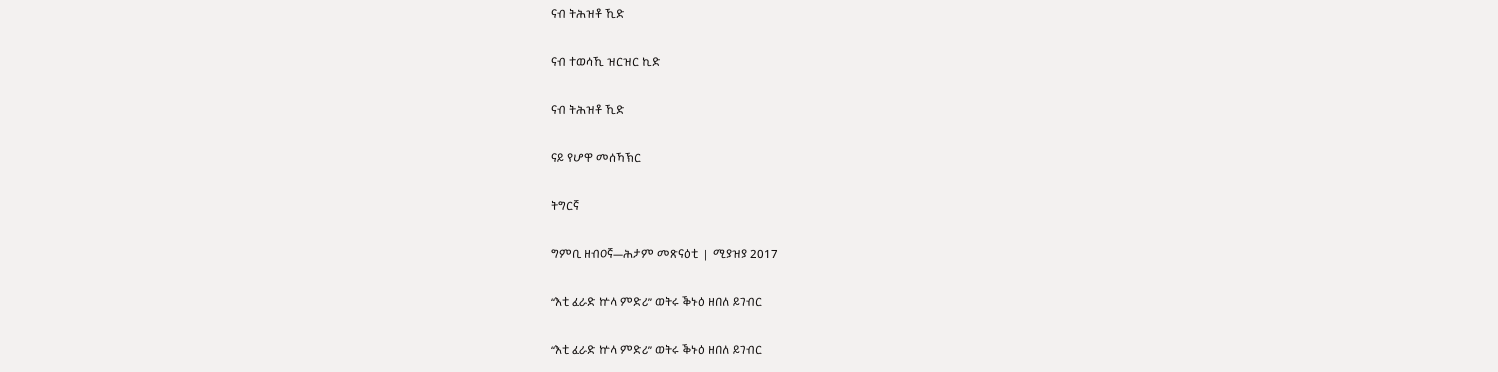ናብ ትሕዝቶ ኺድ

ናብ ተወሳኺ ዝርዝር ኪድ

ናብ ትሕዝቶ ኺድ

ናይ የሆዋ መሰኻኽር

ትግርኛ

ግምቢ ዘብዐኛ—ሕታም መጽናዕቲ  |  ሚያዝያ 2017

“እቲ ፈራድ ኵላ ምድሪ” ወትሩ ቕኑዕ ዘበለ ይገብር

“እቲ ፈራድ ኵላ ምድሪ” ወትሩ ቕኑዕ ዘበለ ይገብር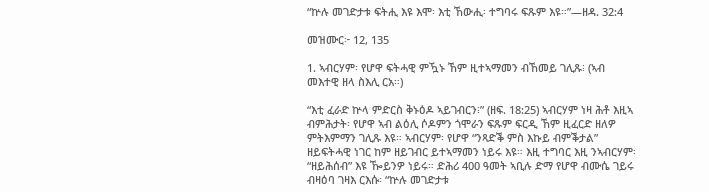“ኵሉ መገድታቱ ፍትሒ እዩ እሞ፡ እቲ ኸውሒ፡ ተግባሩ ፍጹም እዩ።”—ዘዳ. 32:4

መዝሙር፦ 12, 135

1. ኣብርሃም፡ የሆዋ ፍትሓዊ ምዃኑ ኸም ዚተኣማመን ብኸመይ ገሊጹ፧ (ኣብ መእተዊ ዘላ ስእሊ ርአ።)

“እቲ ፈራድ ኵላ ምድርስ ቅኑዕዶ ኣይገብርን፧” (ዘፍ. 18:25) ኣብርሃም ነዛ ሕቶ እዚኣ ብምሕታት፡ የሆዋ ኣብ ልዕሊ ሶዶምን ጎሞራን ፍጹም ፍርዲ ኸም ዚፈርድ ዘለዎ ምትእምማን ገሊጹ እዩ። ኣብርሃም፡ የሆዋ “ንጻድቕ ምስ እኩይ ብምቕታል” ዘይፍትሓዊ ነገር ከም ዘይገብር ይተኣማመን ነይሩ እዩ። እዚ ተግባር እዚ ንኣብርሃም፡ “ዘይሕሰብ” እዩ ዀይንዎ ነይሩ። ድሕሪ 400 ዓመት ኣቢሉ ድማ የሆዋ ብሙሴ ገይሩ ብዛዕባ ገዛእ ርእሱ፡ “ኵሉ መገድታቱ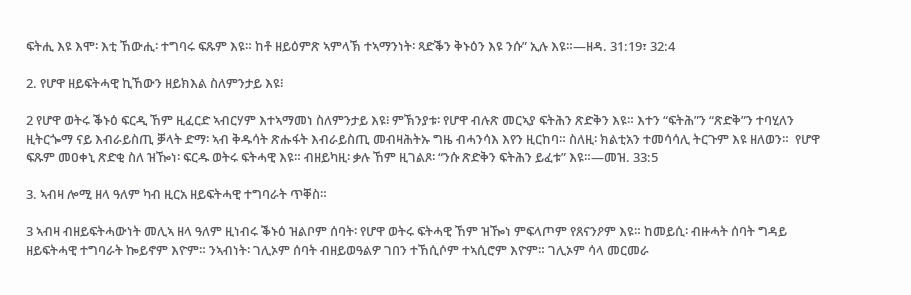ፍትሒ እዩ እሞ፡ እቲ ኸውሒ፡ ተግባሩ ፍጹም እዩ። ከቶ ዘይዕምጽ ኣምላኽ ተኣማንነት፡ ጻድቕን ቅኑዕን እዩ ንሱ” ኢሉ እዩ።—ዘዳ. 31:19፣ 32:4

2. የሆዋ ዘይፍትሓዊ ኪኸውን ዘይክእል ስለምንታይ እዩ፧

2 የሆዋ ወትሩ ቕኑዕ ፍርዲ ኸም ዚፈርድ ኣብርሃም እተኣማመነ ስለምንታይ እዩ፧ ምኽንያቱ፡ የሆዋ ብሉጽ መርኣያ ፍትሕን ጽድቅን እዩ። እተን “ፍትሕ”ን “ጽድቅ”ን ተባሂለን ዚትርጐማ ናይ እብራይስጢ ቓላት ድማ፡ ኣብ ቅዱሳት ጽሑፋት እብራይስጢ መብዛሕትኡ ግዜ ብሓንሳእ እየን ዚርከባ። ስለዚ፡ ክልቲአን ተመሳሳሊ ትርጉም እዩ ዘለወን።  የሆዋ ፍጹም መዐቀኒ ጽድቂ ስለ ዝዀነ፡ ፍርዱ ወትሩ ፍትሓዊ እዩ። ብዘይካዚ፡ ቃሉ ኸም ዚገልጾ፡ “ንሱ ጽድቅን ፍትሕን ይፈቱ” እዩ።—መዝ. 33:5

3. ኣብዛ ሎሚ ዘላ ዓለም ካብ ዚርአ ዘይፍትሓዊ ተግባራት ጥቐስ።

3 ኣብዛ ብዘይፍትሓውነት መሊኣ ዘላ ዓለም ዚነብሩ ቕኑዕ ዝልቦም ሰባት፡ የሆዋ ወትሩ ፍትሓዊ ኸም ዝዀነ ምፍላጦም የጸናንዖም እዩ። ከመይሲ፡ ብዙሓት ሰባት ግዳይ ዘይፍትሓዊ ተግባራት ኰይኖም እዮም። ንኣብነት፡ ገሊኦም ሰባት ብዘይወዓልዎ ገበን ተኸሲሶም ተኣሲሮም እዮም። ገሊኦም ሳላ መርመራ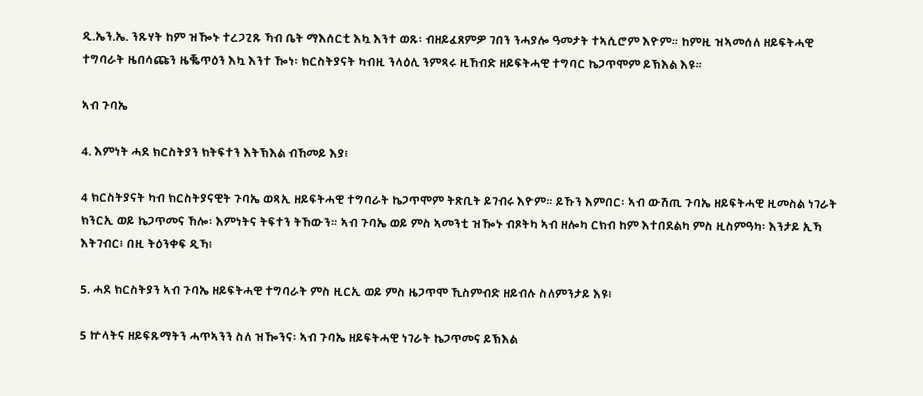ዲ.ኤን.ኤ. ንጹሃት ከም ዝዀኑ ተረጋጊጹ ኻብ ቤት ማእሰርቲ እኳ እንተ ወጹ፡ ብዘይፈጸምዎ ገበን ንሓያሎ ዓመታት ተኣሲሮም እዮም። ከምዚ ዝኣመሰለ ዘይፍትሓዊ ተግባራት ዜበሳጩን ዜቘጥዕን እኳ እንተ ዀነ፡ ክርስትያናት ካብዚ ንላዕሊ ንምጻሩ ዚኸብድ ዘይፍትሓዊ ተግባር ኬጋጥሞም ይኽእል እዩ።

ኣብ ጉባኤ

4. እምነት ሓደ ክርስትያን ክትፍተን እትኽእል ብኸመይ እያ፧

4 ክርስትያናት ካብ ክርስትያናዊት ጉባኤ ወጻኢ ዘይፍትሓዊ ተግባራት ኬጋጥሞም ትጽቢት ይገብሩ እዮም። ይኹን እምበር፡ ኣብ ውሽጢ ጉባኤ ዘይፍትሓዊ ዚመስል ነገራት ክንርኢ ወይ ኬጋጥመና ኸሎ፡ እምነትና ትፍተን ትኸውን። ኣብ ጉባኤ ወይ ምስ ኣመንቲ ዝዀኑ ብጾትካ ኣብ ዘሎካ ርክብ ከም እተበደልካ ምስ ዚስምዓካ፡ እንታይ ኢኻ እትገብር፧ በዚ ትዕንቀፍ ዲኻ፧

5. ሓደ ክርስትያን ኣብ ጉባኤ ዘይፍትሓዊ ተግባራት ምስ ዚርኢ ወይ ምስ ዜጋጥሞ ኺስምብድ ዘይብሉ ስለምንታይ እዩ፧

5 ኵላትና ዘይፍጹማትን ሓጥኣንን ስለ ዝዀንና፡ ኣብ ጉባኤ ዘይፍትሓዊ ነገራት ኬጋጥመና ይኽእል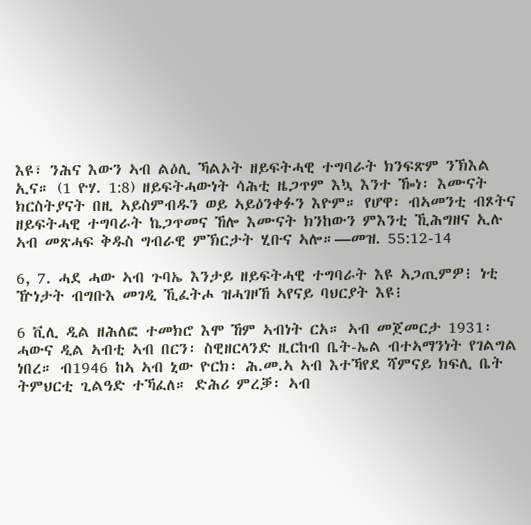እዩ፣ ንሕና እውን ኣብ ልዕሊ ኻልኦት ዘይፍትሓዊ ተግባራት ክንፍጽም ንኽእል ኢና። (1 ዮሃ. 1:8) ዘይፍትሓውነት ሳሕቲ ዜጋጥም እኳ እንተ ዀነ፡ እሙናት ክርስትያናት በዚ ኣይስምብዱን ወይ ኣይዕንቀፉን እዮም። የሆዋ፡ ብኣመንቲ ብጾትና ዘይፍትሓዊ ተግባራት ኬጋጥመና ኸሎ እሙናት ክንከውን ምእንቲ ኺሕግዘና ኢሉ ኣብ መጽሓፍ ቅዱስ ግብራዊ ምኽርታት ሂቡና ኣሎ።—መዝ. 55:12-14

6, 7. ሓደ ሓው ኣብ ጉባኤ እንታይ ዘይፍትሓዊ ተግባራት እዩ ኣጋጢምዎ፧ ነቲ ዅነታት ብግቡእ መገዲ ኺፈትሖ ዝሓገዞኸ ኣየናይ ባህርያት እዩ፧

6 ቪሊ ዲል ዘሕለፎ ተመክሮ እሞ ኸም ኣብነት ርአ። ኣብ መጀመርታ 1931፡ ሓውና ዲል ኣብቲ ኣብ በርን፡ ስዊዘርላንድ ዚርከብ ቤት-ኤል ብተኣማንነት የገልግል ነበረ። ብ1946 ከኣ ኣብ ኒው ዮርክ፡ ሕ.መ.ኣ ኣብ እተኻየደ ሻምናይ ክፍሊ ቤት ትምህርቲ ጊልዓድ ተኻፈለ። ድሕሪ ምረቓ፡ ኣብ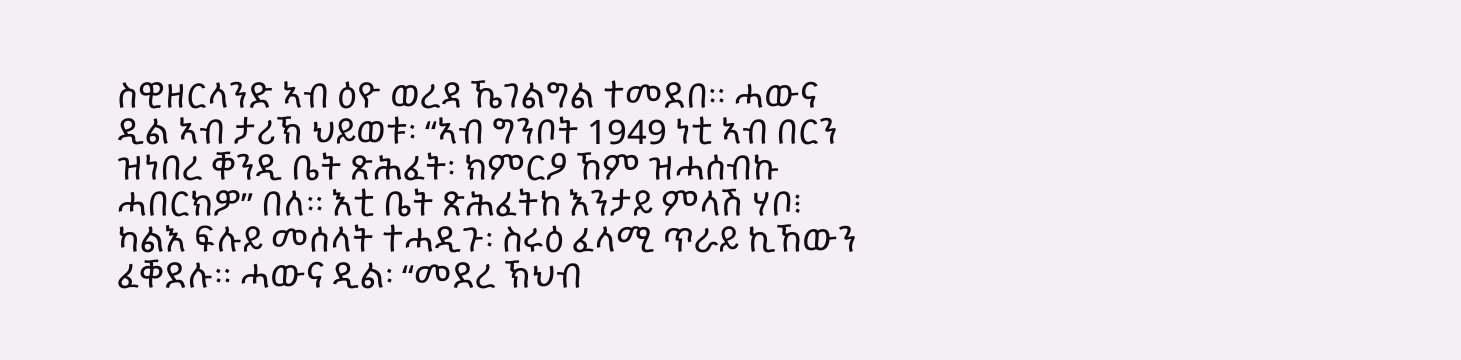ስዊዘርላንድ ኣብ ዕዮ ወረዳ ኼገልግል ተመደበ። ሓውና ዲል ኣብ ታሪኽ ህይወቱ፡ “ኣብ ግንቦት 1949 ነቲ ኣብ በርን ዝነበረ ቐንዲ ቤት ጽሕፈት፡ ክምርዖ ኸም ዝሓሰብኩ ሓበርክዎ” በለ። እቲ ቤት ጽሕፈትከ እንታይ ምላሽ ሃቦ፧ ካልእ ፍሉይ መሰላት ተሓዲጉ፡ ስሩዕ ፈላሚ ጥራይ ኪኸውን ፈቐደሉ። ሓውና ዲል፡ “መደረ ኽህብ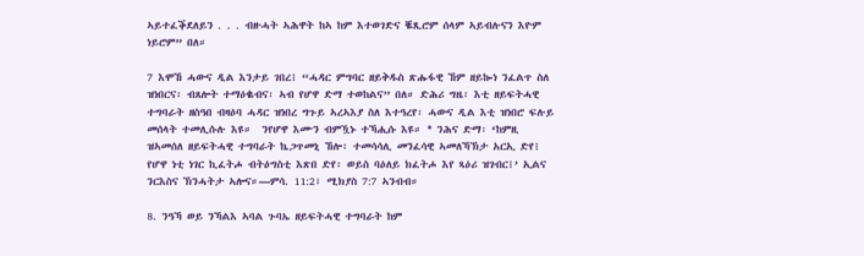ኣይተፈቕደለይን . . . ብዙሓት ኣሕዋት ከኣ ከም እተወገድና ቘጺሮም ሰላም ኣይብሉናን እዮም ነይሮም” በለ።

7 እሞኸ ሓውና ዲል እንታይ ገበረ፧ “ሓዳር ምግባር ዘይቅዱስ ጽሑፋዊ ኸም ዘይኰነ ንፈልጥ ስለ ዝነበርና፡ ብጸሎት ተማዕቈብና፡ ኣብ የሆዋ ድማ ተወከልና” በለ። ድሕሪ ግዜ፡ እቲ ዘይፍትሓዊ ተግባራት ዘስዓበ ብዛዕባ ሓዳር ዝነበረ ግጉይ ኣረኣእያ ስለ እተዓረየ፡ ሓውና ዲል እቲ ዝነበሮ ፍሉይ መሰላት ተመሊሱሉ እዩ።  ንየሆዋ እሙን ብምዃኑ ተኻሒሱ እዩ። * ንሕና ድማ፡ ‘ከምዚ ዝኣመሰለ ዘይፍትሓዊ ተግባራት ኬጋጥመኒ ኸሎ፡ ተመሳሳሊ መንፈሳዊ ኣመለኻኽታ አርኢ ድየ፧ የሆዋ ነቲ ነገር ኪፈትሖ ብትዕግስቲ እጽበ ድየ፡ ወይስ ባዕለይ ክፈትሖ እየ ጻዕሪ ዝገብር፧’ ኢልና ንርእስና ኽንሓትታ ኣሎና።—ምሳ. 11:2፣ ሚክያስ 7:7 ኣንብብ።

8. ንዓኻ ወይ ንኻልእ ኣባል ጉባኤ ዘይፍትሓዊ ተግባራት ከም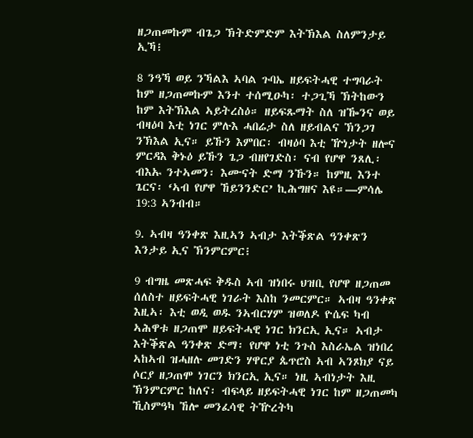ዘጋጠመኩም ብጌጋ ኽትድምድም እትኽእል ስለምንታይ ኢኻ፧

8 ንዓኻ ወይ ንኻልእ ኣባል ጉባኤ ዘይፍትሓዊ ተግባራት ከም ዘጋጠመኩም እንተ ተሰሚዑካ፡ ተጋጊኻ ኽትከውን ከም እትኽእል ኣይትረስዕ። ዘይፍጹማት ስለ ዝዀንና ወይ ብዛዕባ እቲ ነገር ምሉእ ሓበሬታ ስለ ዘይብልና ኽንጋገ ንኽእል ኢና። ይኹን እምበር፡ ብዛዕባ እቲ ዅነታት ዘሎና ምርዳእ ቅኑዕ ይኹን ጌጋ ብዘየገድስ፡ ናብ የሆዋ ንጸሊ፡ ብእኡ ንተኣመን፡ እሙናት ድማ ንኹን። ከምዚ እንተ ጌርና፡ ‘ኣብ የሆዋ ኸይንንድር’ ኪሕግዘና እዩ።—ምሳሌ 19:3 ኣንብብ።

9. ኣብዛ ዓንቀጽ እዚኣን ኣብታ እትቕጽል ዓንቀጽን እንታይ ኢና ኽንምርምር፧

9 ብግዜ መጽሓፍ ቅዱስ ኣብ ዝነበሩ ህዝቢ የሆዋ ዘጋጠመ ሰለስተ ዘይፍትሓዊ ነገራት እስከ ንመርምር። ኣብዛ ዓንቀጽ እዚኣ፡ እቲ ወዲ ወዱ ንኣብርሃም ዝወለዶ ዮሴፍ ካብ ኣሕዋቱ ዘጋጠሞ ዘይፍትሓዊ ነገር ክንርኢ ኢና። ኣብታ እትቕጽል ዓንቀጽ ድማ፡ የሆዋ ነቲ ንጉስ እስራኤል ዝነበረ ኣከኣብ ዝሓዘሉ መገድን ሃዋርያ ጴጥሮስ ኣብ ኣንጾክያ ናይ ሶርያ ዘጋጠሞ ነገርን ክንርኢ ኢና። ነዚ ኣብነታት እዚ ኽንምርምር ከለና፡ ብፍላይ ዘይፍትሓዊ ነገር ከም ዘጋጠመካ ኺስምዓካ ኸሎ መንፈሳዊ ትዅረትካ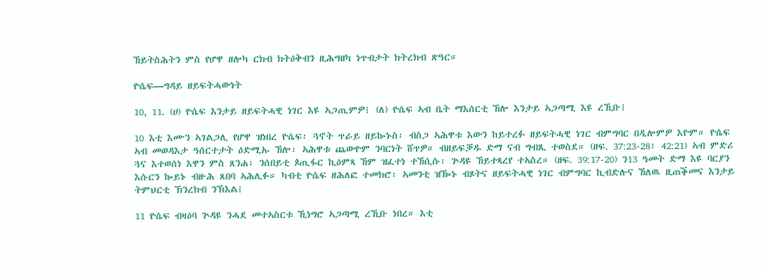ኸይትስሕትን ምስ የሆዋ ዘሎካ ርክብ ክትዕቅብን ዚሕግዘካ ነጥብታት ክትረክብ ጽዓር።

ዮሴፍ—ግዳይ ዘይፍትሓውነት

10, 11. (ሀ) ዮሴፍ እንታይ ዘይፍትሓዊ ነገር እዩ ኣጋጢምዎ፧ (ለ) ዮሴፍ ኣብ ቤት ማእሰርቲ ኸሎ እንታይ ኣጋጣሚ እዩ ረኺቡ፧

10 እቲ እሙን ኣገልጋሊ የሆዋ ዝነበረ ዮሴፍ፡ ጓኖት ጥራይ ዘይኰኑስ፡ ብስጋ ኣሕዋቱ እውን ከይተረፉ ዘይፍትሓዊ ነገር ብምግባር በዲሎምዎ እዮም። ዮሴፍ ኣብ መወዳእታ ዓሰርተታት ዕድሚኡ ኸሎ፡ ኣሕዋቱ ጨውዮም ንባርነት ሸጥዎ። ብዘይፍቓዱ ድማ ናብ ግብጺ ተወስደ። (ዘፍ. 37:23-28፣ 42:21) ኣብ ምድሪ ጓና እተወሰነ እዋን ምስ ጸንሐ፡ ንሰበይቲ ጶጢፋር ኪዕምጻ ኸም ዝፈተነ ተኸሲሱ፡ ጕዳዩ ኸይተጻረየ ተኣስረ። (ዘፍ. 39:17-20) ን13 ዓመት ድማ እዩ ባርያን እሱርን ኰይኑ ብዙሕ ጸበባ ኣሕሊፉ። ካብቲ ዮሴፍ ዘሕለፎ ተመክሮ፡ ኣመንቲ ዝዀኑ ብጾትና ዘይፍትሓዊ ነገር ብምግባር ኪብድሉና ኸለዉ ዚጠቕመና እንታይ ትምህርቲ ኽንረክብ ንኽእል፧

11 ዮሴፍ ብዛዕባ ጕዳዩ ንሓደ መተኣስርቱ ኺነግሮ ኣጋጣሚ ረኺቡ ነበረ። እቲ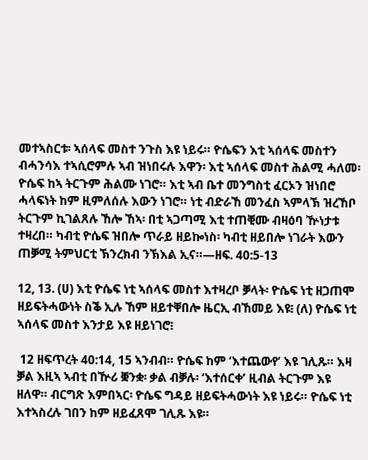መተኣስርቱ፡ ኣሰላፍ መስተ ንጉስ እዩ ነይሩ። ዮሴፍን እቲ ኣሰላፍ መስተን ብሓንሳእ ተኣሲሮምሉ ኣብ ዝነበሩሉ እዋን፡ እቲ ኣሰላፍ መስተ ሕልሚ ሓለመ፡ ዮሴፍ ከኣ ትርጉም ሕልሙ ነገሮ። እቲ ኣብ ቤተ መንግስቲ ፈርኦን ዝነበሮ ሓላፍነት ከም ዚምለሰሉ እውን ነገሮ። ነቲ ብድራኸ መንፈስ ኣምላኽ ዝረኸቦ ትርጉም ኪገልጸሉ ኸሎ ኸኣ፡ በቲ ኣጋጣሚ እቲ ተጠቒሙ ብዛዕባ ዅነታቱ ተዛረበ። ካብቲ ዮሴፍ ዝበሎ ጥራይ ዘይኰነስ፡ ካብቲ ዘይበሎ ነገራት እውን ጠቓሚ ትምህርቲ ኽንረክብ ንኽእል ኢና።—ዘፍ. 40:5-13

12, 13. (ሀ) እቲ ዮሴፍ ነቲ ኣሰላፍ መስተ እተዛረቦ ቓላት፡ ዮሴፍ ነቲ ዘጋጠሞ ዘይፍትሓውነት ስቕ ኢሉ ኸም ዘይተቐበሎ ዜርኢ ብኸመይ እዩ፧ (ለ) ዮሴፍ ነቲ ኣሰላፍ መስተ እንታይ እዩ ዘይነገሮ፧

 12 ዘፍጥረት 40:14, 15 ኣንብብ። ዮሴፍ ከም ‘እተጨውየ’ እዩ ገሊጹ። እዛ ቓል እዚኣ ኣብቲ በዅሪ ቛንቋ፡ ቃል ብቓሉ፡ ‘እተሰርቀ’ ዚብል ትርጉም እዩ ዘለዋ። ብርግጽ እምበኣር፡ ዮሴፍ ግዳይ ዘይፍትሓውነት እዩ ነይሩ። ዮሴፍ ነቲ እተኣስረሉ ገበን ከም ዘይፈጸሞ ገሊጹ እዩ።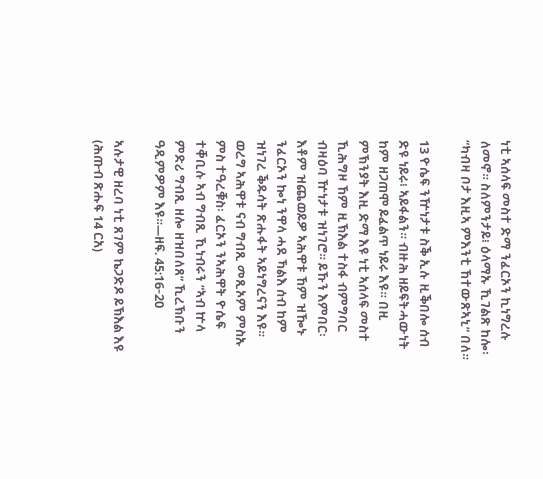ነቲ ኣሰላፍ መስተ ድማ ንፈርኦን ኪነግረሉ ለመኖ። ስለምንታይ፧ ዕላማኡ ኺገልጽ ከሎ፡ “ካብዛ ቦታ እዚኣ ምእንቲ ኸተውጽኣኒ” በለ።

13 ዮሴፍ ንዅነታቱ ስቕ ኢሉ ዚቕበሎ ሰብ ድዩ ነይሩ፧ ኣይፋልን። ብዙሕ ዘይፍትሓውነት ከም ዘጋጠሞ ይፈልጥ ነይሩ እዩ። በዚ ምኽንያት እዚ ድማ እዩ ነቲ ኣሰላፍ መስተ ኺሕግዞ ኸም ዚኽእል ተስፋ ብምግባር ብዛዕባ ዅነታቱ ዝነገሮ። ይኹን እምበር፡ እቶም ዝጨወይዎ ኣሕዋቱ ኸም ዝዀኑ ንፈርኦን ኰነ ንዋላ ሓደ ኻልእ ሰብ ከም ዝነገረ ቕዱሳት ጽሑፋት ኣይነግረናን እዩ። ወረግ ኣሕዋቱ ናብ ግብጺ መጺኦም ምስኡ ምስ ተዓረቑስ፡ ፈርኦን ንኣሕዋት ዮሴፍ ተቐቢሉ ኣብ ግብጺ ኺነብሩን “ኣብ ኵላ ምድሪ ግብጺ ዘሎ ዘዝበለጸ” ኺረኽቡን ዓዲምዎም እዩ።—ዘፍ. 45:16-20

ኣሉታዊ ዘረባ ነቲ ጸገም ኬጋድዶ ይኽእል እዩ (ሕጡብ ጽሑፍ 14 ርአ)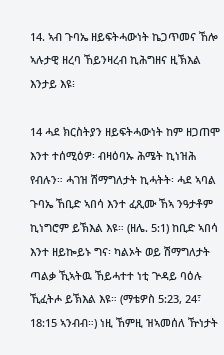14. ኣብ ጉባኤ ዘይፍትሓውነት ኬጋጥመና ኸሎ ኣሉታዊ ዘረባ ኸይንዛረብ ኪሕግዘና ዚኽእል እንታይ እዩ፧

14 ሓደ ክርስትያን ዘይፍትሓውነት ከም ዘጋጠሞ እንተ ተሰሚዕዎ፡ ብዛዕባኡ ሕሜት ኪነዝሕ የብሉን። ሓገዝ ሽማግለታት ኪሓትት፡ ሓደ ኣባል ጉባኤ ኸቢድ ኣበሳ እንተ ፈጺሙ ኸኣ ንዓታቶም ኪነግሮም ይኽእል እዩ። (ዘሌ. 5:1) ከቢድ ኣበሳ እንተ ዘይኰይኑ ግና፡ ካልኦት ወይ ሽማግለታት ጣልቃ ኺኣትዉ ኸይሓተተ ነቲ ጕዳይ ባዕሉ ኺፈትሖ ይኽእል እዩ። (ማቴዎስ 5:23, 24፣ 18:15 ኣንብብ።) ነዚ ኸምዚ ዝኣመሰለ ዅነታት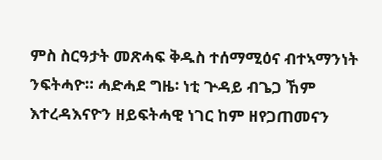ምስ ስርዓታት መጽሓፍ ቅዱስ ተሰማሚዕና ብተኣማንነት ንፍትሓዮ። ሓድሓደ ግዜ፡ ነቲ ጕዳይ ብጌጋ ኸም እተረዳእናዮን ዘይፍትሓዊ ነገር ከም ዘየጋጠመናን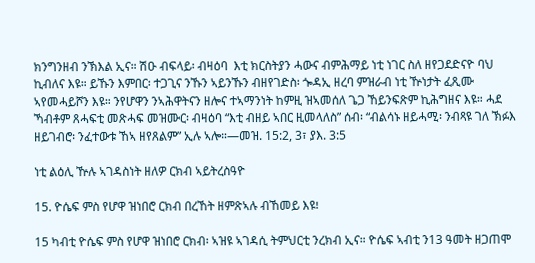ክንግንዘብ ንኽእል ኢና። ሽዑ ብፍላይ፡ ብዛዕባ  እቲ ክርስትያን ሓውና ብምሕማይ ነቲ ነገር ስለ ዘየጋደድናዮ ባህ ኪብለና እዩ። ይኹን እምበር፡ ተጋጊና ንኹን ኣይንኹን ብዘየገድስ፡ ጐዳኢ ዘረባ ምዝራብ ነቲ ዅነታት ፈጺሙ ኣየመሓይሾን እዩ። ንየሆዋን ንኣሕዋትናን ዘሎና ተኣማንነት ከምዚ ዝኣመሰለ ጌጋ ኸይንፍጽም ኪሕግዘና እዩ። ሓደ ኻብቶም ጸሓፍቲ መጽሓፍ መዝሙር፡ ብዛዕባ “እቲ ብዘይ ኣበር ዚመላለስ” ሰብ፡ “ብልሳኑ ዘይሓሚ፡ ንብጻዩ ገለ ኽፉእ ዘይገብሮ፡ ንፈተውቱ ኸኣ ዘየጸልም” ኢሉ ኣሎ።—መዝ. 15:2, 3፣ ያእ. 3:5

ነቲ ልዕሊ ዅሉ ኣገዳስነት ዘለዎ ርክብ ኣይትረስዓዮ

15. ዮሴፍ ምስ የሆዋ ዝነበሮ ርክብ በረኸት ዘምጽኣሉ ብኸመይ እዩ፧

15 ካብቲ ዮሴፍ ምስ የሆዋ ዝነበሮ ርክብ፡ ኣዝዩ ኣገዳሲ ትምህርቲ ንረክብ ኢና። ዮሴፍ ኣብቲ ን13 ዓመት ዘጋጠሞ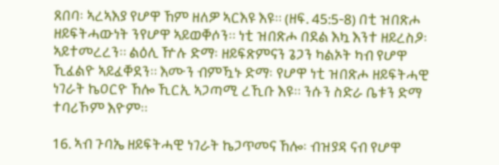ጸበባ፡ ኣረኣእያ የሆዋ ኸም ዘለዎ ኣርእዩ እዩ። (ዘፍ. 45:5-8) በቲ ዝበጽሖ ዘይፍትሓውነት ንየሆዋ ኣይወቐሶን። ነቲ ዝበጽሖ በደል እኳ እንተ ዘይረስዖ፡ ኣይተመረረን። ልዕሊ ዅሉ ድማ፡ ዘይፍጽምናን ጌጋን ካልኦት ካብ የሆዋ ኺፈልዮ ኣይፈቐደን። እሙን ብምዃኑ ድማ፡ የሆዋ ነቲ ዝበጽሖ ዘይፍትሓዊ ነገራት ኬዐርዮ ኸሎ ኺርኢ ኣጋጣሚ ረኺቡ እዩ። ንሱን ስድራ ቤቱን ድማ ተባሪኾም እዮም።

16. ኣብ ጉባኤ ዘይፍትሓዊ ነገራት ኬጋጥመና ኸሎ፡ ብዝያዳ ናብ የሆዋ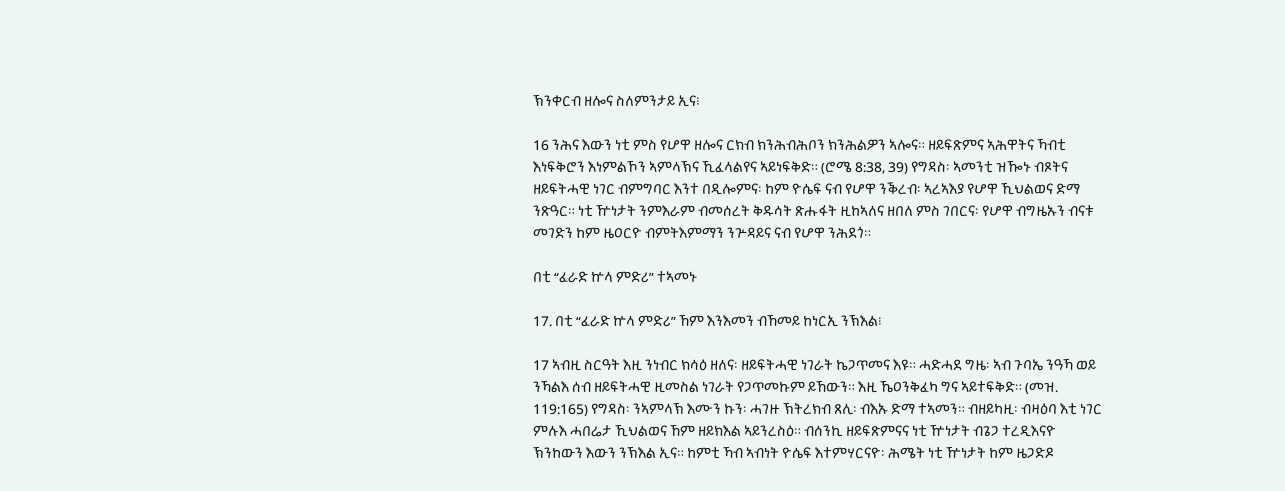ኽንቀርብ ዘሎና ስለምንታይ ኢና፧

16 ንሕና እውን ነቲ ምስ የሆዋ ዘሎና ርክብ ክንሕብሕቦን ክንሕልዎን ኣሎና። ዘይፍጽምና ኣሕዋትና ኻብቲ እነፍቅሮን እነምልኾን ኣምላኽና ኺፈላልየና ኣይነፍቅድ። (ሮሜ 8:38, 39) የግዳስ፡ ኣመንቲ ዝዀኑ ብጾትና ዘይፍትሓዊ ነገር ብምግባር እንተ በዲሎምና፡ ከም ዮሴፍ ናብ የሆዋ ንቕረብ፡ ኣረኣእያ የሆዋ ኺህልወና ድማ ንጽዓር። ነቲ ዅነታት ንምእራም ብመሰረት ቅዱሳት ጽሑፋት ዚከኣለና ዘበለ ምስ ገበርና፡ የሆዋ ብግዜኡን ብናቱ መገድን ከም ዜዐርዮ ብምትእምማን ንጕዳይና ናብ የሆዋ ንሕደጎ።

በቲ “ፈራድ ኵላ ምድሪ” ተኣመኑ

17. በቲ “ፈራድ ኵላ ምድሪ” ኸም እንእመን ብኸመይ ከነርኢ ንኽእል፧

17 ኣብዚ ስርዓት እዚ ንነብር ክሳዕ ዘለና፡ ዘይፍትሓዊ ነገራት ኬጋጥመና እዩ። ሓድሓደ ግዜ፡ ኣብ ጉባኤ ንዓኻ ወይ ንኻልእ ሰብ ዘይፍትሓዊ ዚመስል ነገራት የጋጥመኩም ይኸውን። እዚ ኼዐንቅፈካ ግና ኣይተፍቅድ። (መዝ. 119:165) የግዳስ፡ ንኣምላኽ እሙን ኩን፡ ሓገዙ ኽትረክብ ጸሊ፡ ብእኡ ድማ ተኣመን። ብዘይካዚ፡ ብዛዕባ እቲ ነገር ምሉእ ሓበሬታ ኺህልወና ኸም ዘይክእል ኣይንረስዕ። ብሰንኪ ዘይፍጽምናና ነቲ ዅነታት ብጌጋ ተረዲእናዮ ኽንከውን እውን ንኽእል ኢና። ከምቲ ኻብ ኣብነት ዮሴፍ እተምሃርናዮ፡ ሕሜት ነቲ ዅነታት ከም ዜጋድዶ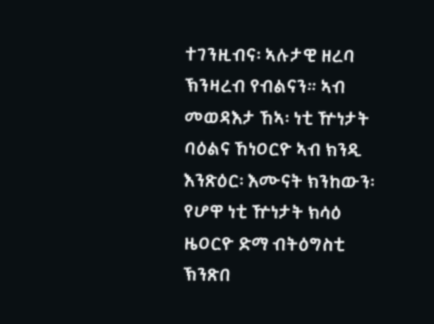ተገንዚብና፡ ኣሉታዊ ዘረባ ኽንዛረብ የብልናን። ኣብ መወዳእታ ኸኣ፡ ነቲ ዅነታት ባዕልና ኸነዐርዮ ኣብ ክንዲ እንጽዕር፡ እሙናት ክንከውን፡ የሆዋ ነቲ ዅነታት ክሳዕ ዜዐርዮ ድማ ብትዕግስቲ ኽንጽበ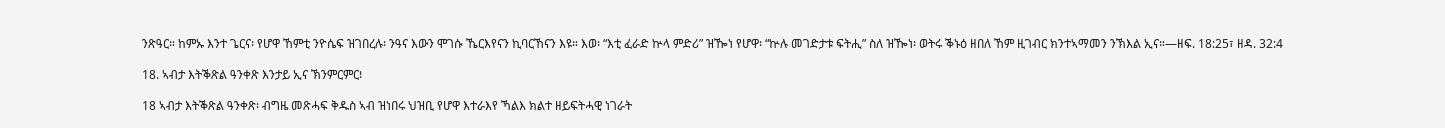ንጽዓር። ከምኡ እንተ ጌርና፡ የሆዋ ኸምቲ ንዮሴፍ ዝገበረሉ፡ ንዓና እውን ሞገሱ ኼርእየናን ኪባርኸናን እዩ። እወ፡ “እቲ ፈራድ ኵላ ምድሪ” ዝዀነ የሆዋ፡ “ኵሉ መገድታቱ ፍትሒ” ስለ ዝዀነ፡ ወትሩ ቕኑዕ ዘበለ ኸም ዚገብር ክንተኣማመን ንኽእል ኢና።—ዘፍ. 18:25፣ ዘዳ. 32:4

18. ኣብታ እትቕጽል ዓንቀጽ እንታይ ኢና ኽንምርምር፧

18 ኣብታ እትቕጽል ዓንቀጽ፡ ብግዜ መጽሓፍ ቅዱስ ኣብ ዝነበሩ ህዝቢ የሆዋ እተራእየ ኻልእ ክልተ ዘይፍትሓዊ ነገራት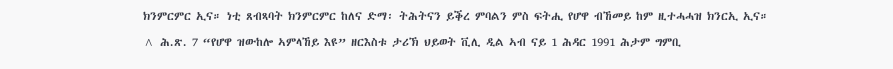ክንምርምር ኢና። ነቲ ጸብጻባት ክንምርምር ከለና ድማ፡ ትሕትናን ይቕረ ምባልን ምስ ፍትሒ የሆዋ ብኸመይ ከም ዚተሓሓዝ ክንርኢ ኢና።

^ ሕ.ጽ. 7 “የሆዋ ዝውከሎ ኣምላኸይ እዩ” ዘርእስቱ ታሪኽ ህይወት ቪሊ ዲል ኣብ ናይ 1 ሕዳር 1991 ሕታም ግምቢ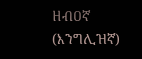ዘብዐኛ (እንግሊዝኛ)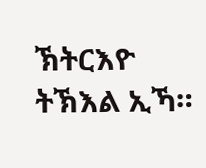ኽትርእዮ ትኽእል ኢኻ።